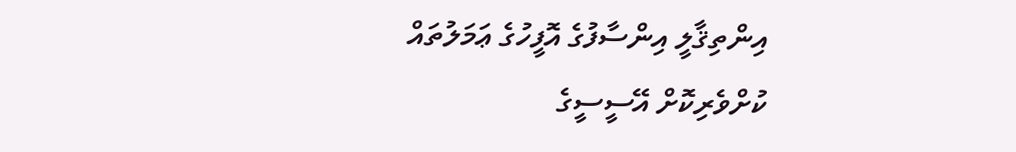އިންތިޤާލީ އިންސާފުގެ އޮފީހުގެ ޢަމަލުތައް ކުށްވެރިކޮށް އޭސީސީގެ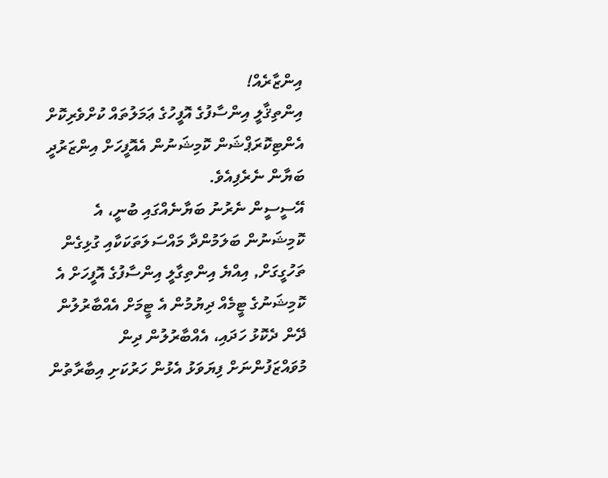އިންޒާރެއް!
އިންތިޤާލީ އިންސާފުގެ އޮފީހުގެ ޢަމަލުތައް ކުށްވެރިކޮށް އެންޓިކޮރަޕްޝަން ކޮމިޝަނުން އެއޮފީހަށް އިންޒަރުދީ ބަޔާން ނެރެފިއެވެ.
އޭސީސީން ނެރުނު ބަޔާނެއްގައި ބުނީ، އެ ކޮމިޝަނުން ބަލަމުންދާ މައްސަލަތަކަކާއި ގުޅިގެން ތަހުގީގަށް, އިއްޔެ އިންތިގާލީ އިންސާފުގެ އޮފީހަށް އެ ކޮމިޝަނުގެ ޓީމެއް ދިޔުމުން އެ ޓީމަށް އެއްބާރުލުން ދޭން ދެކޮޅު ހަދައި، އެއްބާރުލުން ދިން މުވައްޒަފުންނަށް ފިޔަވަޅު އެޅުން ހަރުކަށި އިބާރާތުން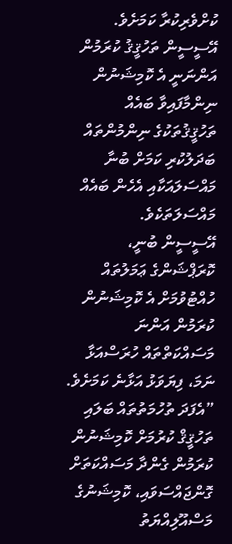ކުށްވެރިކުރާ ކަމަށެވެ.
އޭސީސީން ތަހުޤީޤު ކުރަމުން އަންނަނީ އެ ކޮމިޝަނުން ނިންމާފައިވާ ބައެއް ތަހުޤީޤުތަކުގެ ނިންމުންތައް ބަދަލުކުރި ކަމަށް ބުނާ މައްސަލައަކާއި އެހެން ބައެއް މައްސަލަތަކެވެ.
އޭސީސީން ބުނީ، ކޮރަޕްޝަންގެ ޢަމަލުތައް ހުއްޓުވުމަށް އެ ކޮމިޝަނުން ކުރަމުން އަންނަ މަސައްކަތްތައް ހުރަސްއަޅާ ނަމަ، ފިޔަވަޅު އަޅާނެ ކަމަށެވެ.
”އެފަދަ ތުހުމަތުތައް ބަލައި ތަހުޤީޤް ކުރުމަށް ކޮމިޝަނުން ކުރަމުން ގެންދާ މަސައްކަތަށް ގޮންޖައްސަވައި، ކޮމިޝަނުގެ މަސްއޫލިއްޔަތު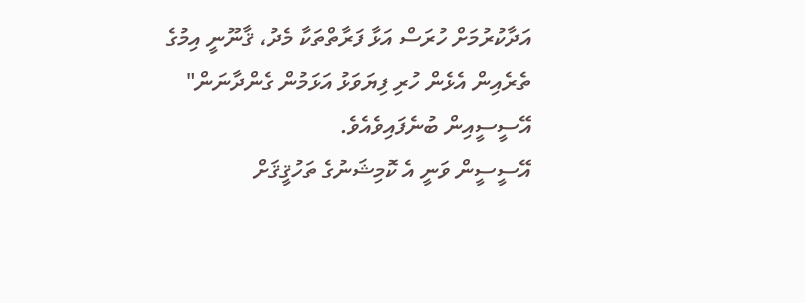އަދާކުރުމަށް ހުރަސް އަޅާ ފަރާތްތަކާ މެދު، ޤާނޫނީ އިމުގެ ތެރެއިން އެޅެން ހުރި ފިޔަވަޅު އަޅަމުން ގެންދާނަން" އޭސީސީއިން ބުނެފައިވެއެވެ.
އޭސީސީން ވަނީ އެ ކޮމިޝަނުގެ ތަހުޤީޤަށް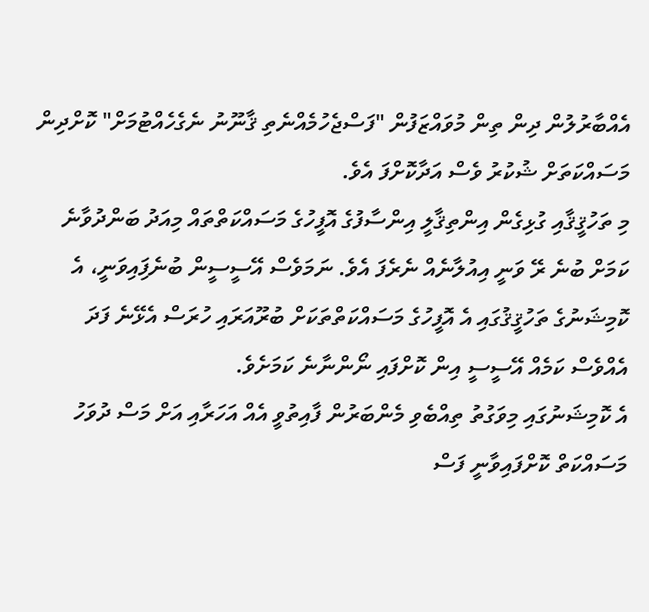އެއްބާރުލުން ދިން ތިން މުވައްޒަފުން "ފަސްޖެހުމެއްނެތި ޤާނޫނު ނެގެހެއްޓުމަށް" ކޮށްދިން މަސައްކަތަށް ޝުކުރު ވެސް އަދާކޮށްފަ އެވެ.
މި ތަހުޤީޤާއި ގުޅިގެން އިންތިޤާލީ އިންސާފުގެ އޮފީހުގެ މަސައްކަތްތައް މިއަދު ބަންދުވާނެ ކަމަށް ބުނެ ރޭ ވަނީ އިއުލާނެއް ނެރެފަ އެވެ. ނަމަވެސް އޭސީސީން ބުނެފަިއިވަނީ، އެ ކޮމިޝަނުގެ ތަހުޤީޤުގައި އެ އޮފީހުގެ މަސައްކަތްތަކަށް ބުރޫއަރައި ހުރަސް އެޅޭނެ ފަދަ އެއްވެސް ކަމެއް އޭސީސީ އިން ކޮށްފައި ނޯންނާނެ ކަމަށެވެ.
އެ ކޮމިޝަނުގައި މިވަގުތު ތިއްބެވި މެންބަރުން ފާއިތުވީ އެއް އަހަރާއި އަށް މަސް ދުވަހު މަސައްކަތް ކޮށްފައިވާނީ ފަސް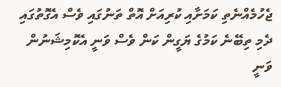ޖެހުމެއްނެތި ކަމަށާއި ކުރިއަށް އޮތް ތަނުގައި ވެސް އެގޮތުގައި ދެމި ތިބޭނެ ކަމުގެ ޔަގީން ކަން ވެސް ވަނީ އެކޮމިޝަނުން ވަނީ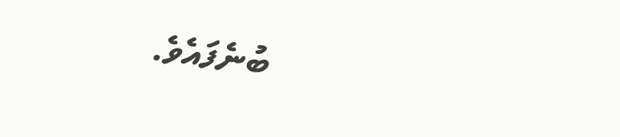ބުނެފައެވެ.